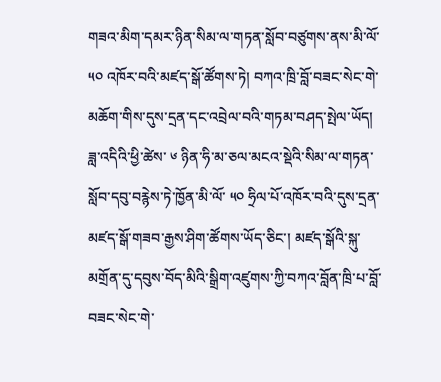གཟའ་མིག་དམར་ཉིན་སིམ་ལ་གཏན་སློབ་བཙུགས་ནས་མི་ལོ་ ༥༠ འཁོར་བའི་མཛད་སྒོ་ཚོགས་ཏེ། བཀའ་ཁྲི་བློ་བཟང་སེང་གེ་མཆོག་གིས་དུས་དྲན་དང་འབྲེལ་བའི་གཏམ་བཤད་སྤེལ་ཡོད།
ཟླ་འདིའི་ཕྱི་ཚེས་ ༦ ཉིན་ཧི་མ་ཅལ་མངའ་སྡེའི་སིམ་ལ་གཏན་སློབ་དབུ་བརྙེས་ཏེ་ཁྱོན་མི་ལོ་ ༥༠ ཧྲིལ་པོ་འཁོར་བའི་དུས་དྲན་མཛད་སྒོ་གཟབ་རྒྱས་ཤིག་ཚོགས་ཡོད་ཅིང་། མཛད་སྒོའི་སྐུ་མགྲོན་དུ་དབུས་བོད་མིའི་སྒྲིག་འཛུགས་ཀྱི་བཀའ་བློན་ཁྲི་པ་བློ་བཟང་སེང་གེ་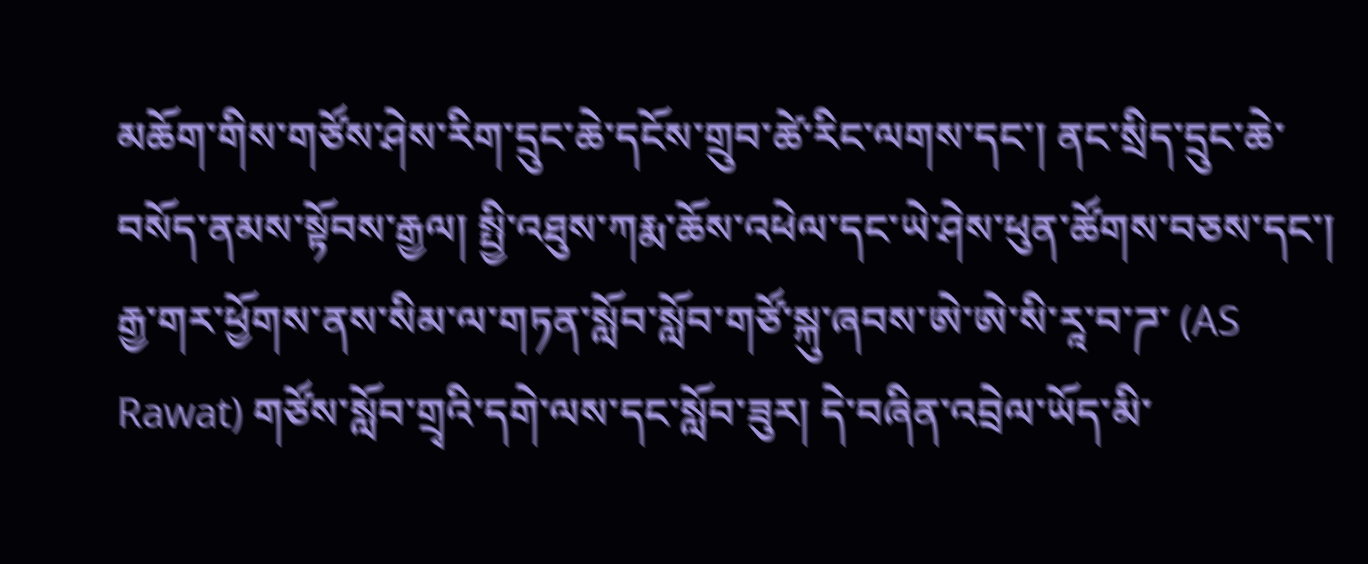མཆོག་གིས་གཙོས་ཤེས་རིག་དྲུང་ཆེ་དངོས་གྲུབ་ཚེ་རིང་ལགས་དང་། ནང་སྲིད་དྲུང་ཆེ་བསོད་ནམས་སྟོབས་རྒྱལ། སྤྱི་འཐུས་ཀརྨ་ཆོས་འཕེལ་དང་ཡེ་ཤེས་ཕུན་ཚོགས་བཅས་དང་། རྒྱ་གར་ཕྱོགས་ནས་སིམ་ལ་གཏན་སློབ་སློབ་གཙོ་སྐུ་ཞབས་ཨེ་ཨེ་སི་རཱ་བ་ཌ་ (AS Rawat) གཙོས་སློབ་གྲྭའི་དགེ་ལས་དང་སློབ་ཟུར། དེ་བཞིན་འབྲེལ་ཡོད་མི་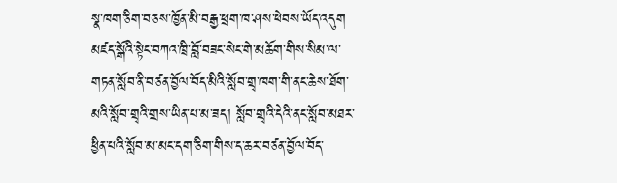སྣ་ཁག་ཅིག་བཅས་ཁྱོན་མི་བརྒྱ་ཕྲག་ཁ་ཤས་ཕེབས་ཡོད་འདུག
མཛད་སྒོའི་སྟེང་བཀའ་ཁྲི་བློ་བཟང་སེང་གེ་མཆོག་གིས་སིམ་ལ་གཏན་སློབ་ནི་བཙན་བྱོལ་བོད་མིའི་སློབ་གྲྭ་ཁག་གི་ནང་ཆེས་ཐོག་མའི་སློབ་གྲྭའི་གྲས་ཡིན་པ་མ་ཟད། སློབ་གྲྭའི་དེའི་ནང་སློབ་མཐར་ཕྱིན་པའི་སློབ་མ་མང་དག་ཅིག་གིས་ད་ཆར་བཙན་བྱོལ་བོད་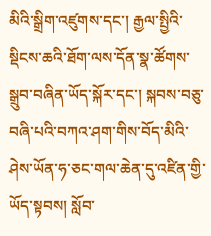མིའི་སྒྲིག་འཛུགས་དང་། རྒྱལ་སྤྱིའི་སྡིངས་ཆའི་ཐོག་ལས་དོན་སྣ་ཚོགས་སྒྲུབ་བཞིན་ཡོད་སྐོར་དང་། སྐབས་བཅུ་བཞི་པའི་བཀའ་ཤག་གིས་བོད་མིའི་ཤེས་ཡོན་ཧ་ཅང་གལ་ཆེན་དུ་འཛིན་གྱི་ཡོད་སྟབས། སློབ་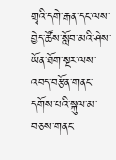གྲྭའི་དགེ་རྒན་དང་ལས་བྱེད་ཚོས་སློབ་མའི་ཤེས་ཡོན་ཐོག་སྔར་ལས་འབད་བརྩོན་གནང་དགོས་པའི་སྐུལ་མ་བཅས་གནང་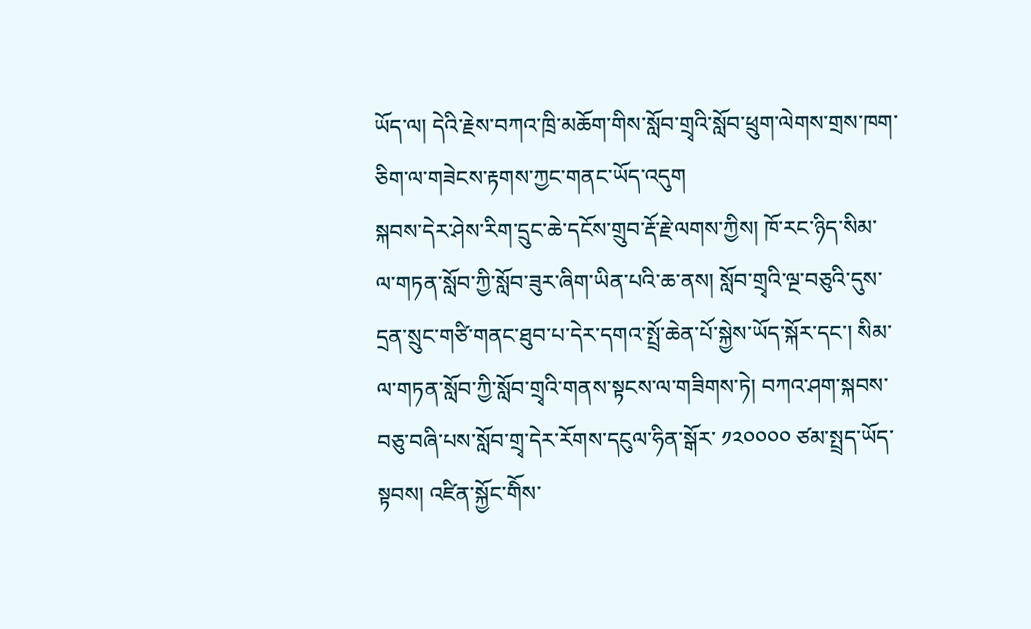ཡོད་ལ། དེའི་རྗེས་བཀའ་ཁྲི་མཆོག་གིས་སློབ་གྲྭའི་སློབ་ཕྲུག་ལེགས་གྲས་ཁག་ཅིག་ལ་གཟེངས་རྟགས་ཀྱང་གནང་ཡོད་འདུག
སྐབས་དེར་ཤེས་རིག་དྲུང་ཆེ་དངོས་གྲུབ་རྡོ་རྗེ་ལགས་ཀྱིས། ཁོ་རང་ཉིད་སིམ་ལ་གཏན་སློབ་ཀྱི་སློབ་ཟུར་ཞིག་ཡིན་པའི་ཆ་ནས། སློབ་གྲྭའི་ལྔ་བཅུའི་དུས་དྲན་སྲུང་གཙི་གནང་ཐུབ་པ་དེར་དགའ་སྤྲོ་ཆེན་པོ་སྐྱེས་ཡོད་སྐོར་དང་། སིམ་ལ་གཏན་སློབ་ཀྱི་སློབ་གྲྭའི་གནས་སྟངས་ལ་གཟིགས་ཏེ། བཀའ་ཤག་སྐབས་བཅུ་བཞི་པས་སློབ་གྲྭ་དེར་རོགས་དངུལ་ཧིན་སྒོར་ ༡༢༠༠༠༠ ཙམ་སྤྲད་ཡོད་སྟབས། འཛིན་སྐྱོང་གིོས་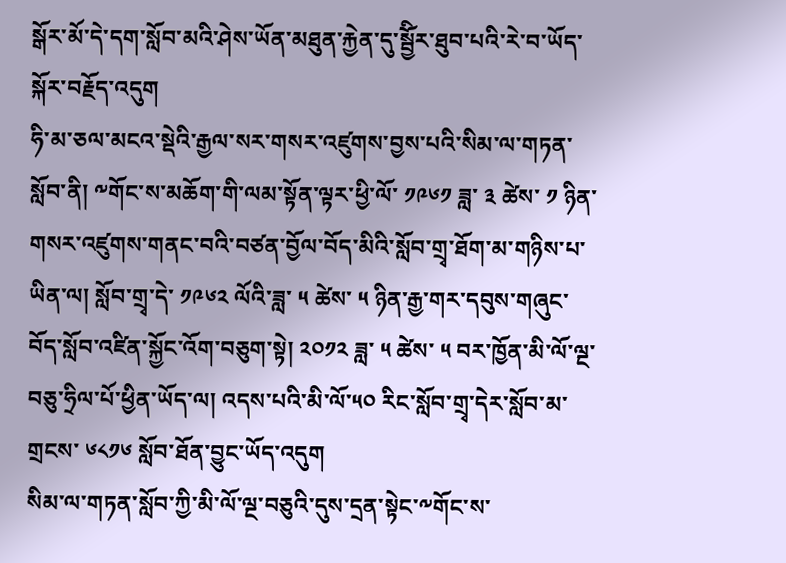སྒོར་མོ་དེ་དག་སློབ་མའི་ཤེས་ཡོན་མཐུན་རྐྱེན་དུ་སྦྱོིར་ཐུབ་པའི་རེ་བ་ཡོད་སྐོར་བརྗོད་འདུག
ཧི་མ་ཅལ་མངའ་སྡེའི་རྒྱལ་སར་གསར་འཛུགས་བྱས་པའི་སིམ་ལ་གཏན་སློབ་ནི། ༸གོང་ས་མཆོག་གི་ལམ་སྟོན་ལྟར་ཕྱི་ལོ་ ༡༩༦༡ ཟླ་ ༣ ཚེས་ ༡ ཉིན་གསར་འཛུགས་གནང་བའི་བཙན་བྱོལ་བོད་མིའི་སློབ་གྲྭ་ཐོག་མ་གཉིས་པ་ཡིན་ལ། སློབ་གྲྭ་དེ་ ༡༩༦༢ ལོའི་ཟླ་ ༥ ཚེས་ ༥ ཉིན་རྒྱ་གར་དབུས་གཞུང་བོད་སློབ་འཛིན་སྐྱོང་འོག་བཅུག་སྟེ། ༢༠༡༢ ཟླ་ ༥ ཚེས་ ༥ བར་ཁྱོན་མི་ལོ་ལྔ་བཅུ་ཧྲིལ་པོ་ཕྱིན་ཡོད་ལ། འདས་པའི་མི་ལོ་༥༠ རིང་སློབ་གྲྭ་དེར་སློབ་མ་གྲངས་ ༦༨༡༦ སློབ་ཐོན་བྱུང་ཡོད་འདུག
སིམ་ལ་གཏན་སློབ་ཀྱི་མི་ལོ་ལྔ་བཅུའི་དུས་དྲན་སྟེང་༸གོང་ས་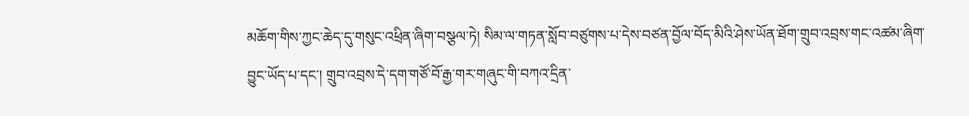མཆོག་གིས་ཀྱང་ཆེད་དུ་གསུང་འཕྲིན་ཞིག་བསྩལ་ཏེ། སིམ་ལ་གཏན་སློབ་བཙུགས་པ་དེས་བཙན་བྱོལ་བོད་མིའི་ཤེས་ཡོན་ཐོག་གྲུབ་འབྲས་གང་འཚམ་ཞིག་བྱུང་ཡོད་པ་དང་། གྲུབ་འབྲས་དེ་དག་གཙོ་བོ་རྒྱ་གར་གཞུང་གི་བཀའ་དྲིན་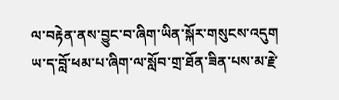ལ་བརྟེན་ནས་བྱུང་བ་ཞིག་ཡིན་སྐོར་གསུངས་འདུག
ཡ་ད་བློ་ཕམ་པ་ཞིག་ལ་སློབ་གྲ་ཐོན་ཟིན་པས་མ་རྗེ་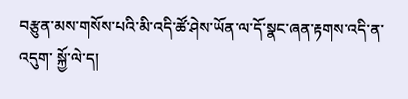བརྩུན་མས་གསོས་པའི་མི་འདི་ཚོ་ཤེས་ཡོན་ལ་དོ་སྣང་ཞན་རྟགས་འདི་ན་འདུག་ སྐྱོ་ལེ་ད།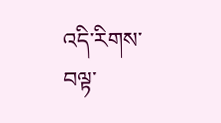འདི་རིགས་བལྟ་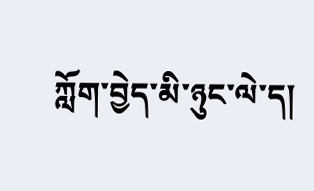ཀློག་བྱེད་མི་ཉུང་ལེ་ད།